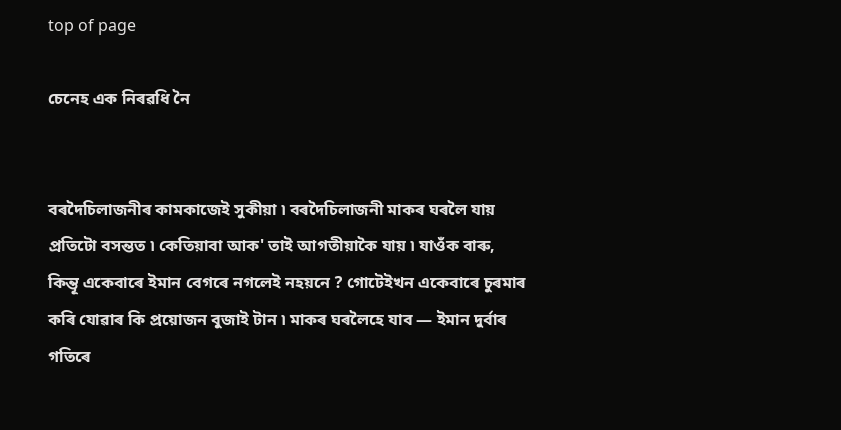top of page

চেনেহ এক নিৰৱধি নৈ


বৰদৈচিলাজনীৰ কামকাজেই সুকীয়া ৷ বৰদৈচিলাজনী মাকৰ ঘৰলৈ যায় প্ৰতিটো বসন্তত ৷ কেতিয়াবা আক' তাই আগতীয়াকৈ যায় ৷ যাওঁক বাৰু, কিন্তূ একেবাৰে ইমান বেগৰে নগলেই নহয়নে ? গোটেইখন একেবাৰে চুৰমাৰ কৰি যোৱাৰ কি প্ৰয়োজন বুজাই টান ৷ মাকৰ ঘৰলৈহে যাব — ইমান দুৰ্বাৰ গতিৰে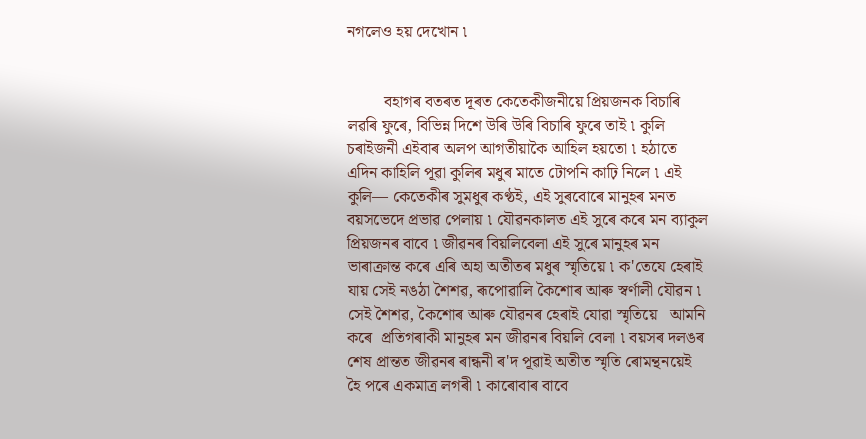নগলেও হয় দেখোন ৷


         বহাগৰ বতৰত দূৰত কেতেকীজনীয়ে প্ৰিয়জনক বিচাৰি লৱৰি ফুৰে, বিভিন্ন দিশে উৰি উৰি বিচাৰি ফুৰে তাই ৷ কুলি চৰাইজনী এইবাৰ অলপ আগতীয়াকৈ আহিল হয়তো ৷ হঠাতে এদিন কাহিলি পূৱা কুলিৰ মধুৰ মাতে টোপনি কাঢ়ি নিলে ৷ এই কুলি— কেতেকীৰ সুমধুৰ কণ্ঠই, এই সুৰবোৰে মানুহৰ মনত বয়সভেদে প্ৰভাৱ পেলায় ৷ যৌৱনকালত এই সুৰে কৰে মন ব্যাকুল প্ৰিয়জনৰ বাবে ৷ জীৱনৰ বিয়লিবেলা এই সুৰে মানুহৰ মন ভাৰাক্ৰান্ত কৰে এৰি অহা অতীতৰ মধুৰ স্মৃতিয়ে ৷ ক'তেযে হেৰাই যায় সেই নঙঠা শৈশৱ, ৰূপোৱালি কৈশোৰ আৰু স্বৰ্ণালী যৌৱন ৷ সেই শৈশৱ, কৈশোৰ আৰু যৌৱনৰ হেৰাই যোৱা স্মৃতিয়ে   আমনি কৰে  প্ৰতিগৰাকী মানুহৰ মন জীৱনৰ বিয়লি বেলা ৷ বয়সৰ দলঙৰ শেষ প্ৰান্তত জীৱনৰ ৰান্ধনী ৰ'দ পূৱাই অতীত স্মৃতি ৰোমন্থনয়েই হৈ পৰে একমাত্ৰ লগৰী ৷ কাৰোবাৰ বাবে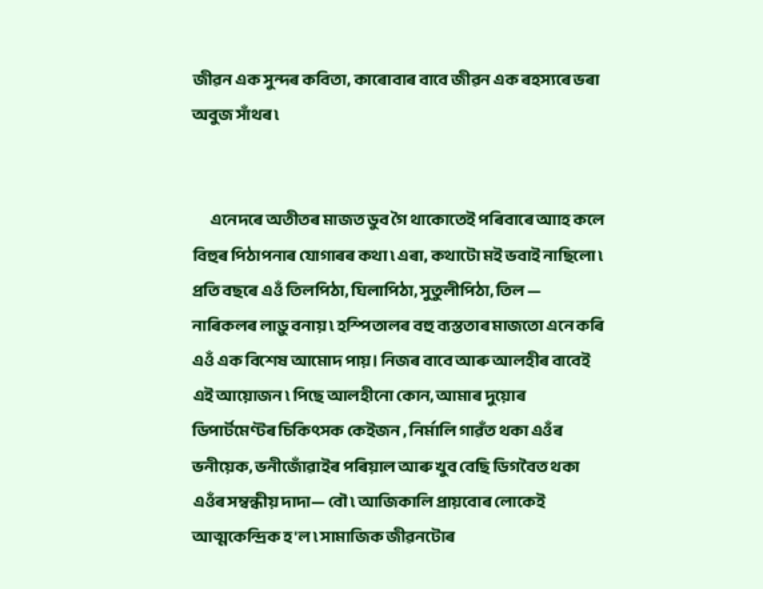জীৱন এক সুন্দৰ কবিতা, কাৰোবাৰ বাবে জীৱন এক ৰহস্যৰে ভৰা অবুজ সাঁথৰ ৷


       এনেদৰে অতীতৰ মাজত ডুব গৈ থাকোতেই পৰিবাৰে আাহ কলে বিহুৰ পিঠাপনাৰ যোগাৰৰ কথা ৷ এৰা, কথাটো মই ভবাই নাছিলো ৷ প্ৰতি বছৰে এওঁ তিলপিঠা, ঘিলাপিঠা, সুতুলীপিঠা, তিল — নাৰিকলৰ লাড়ু বনায় ৷ হস্পিতালৰ বহু ব্যস্ততাৰ মাজতো এনে কৰি এওঁ এক বিশেষ আমোদ পায়। নিজৰ বাবে আৰু আলহীৰ বাবেই এই আয়োজন ৷ পিছে আলহীনো কোন, আমাৰ দুয়োৰ ডিপাৰ্টমেণ্টৰ চিকিৎসক কেইজন , নিৰ্মালি গাৱঁত থকা এওঁৰ ভনীয়েক, ভনীজোঁৱাইৰ পৰিয়াল আৰু খুব বেছি ডিগবৈত থকা এওঁৰ সম্বন্ধীয় দাদা— বৌ ৷ আজিকালি প্ৰায়বোৰ লোকেই আত্মকেন্দ্ৰিক হ'ল ৷ সামাজিক জীৱনটোৰ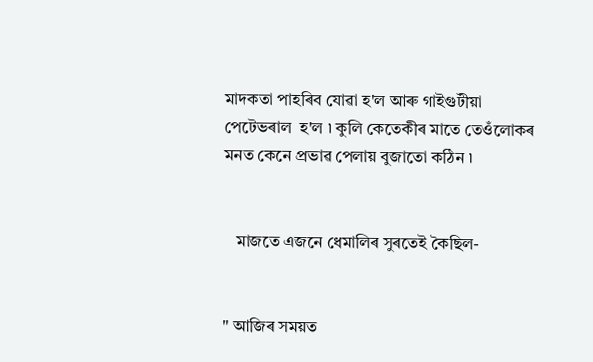মাদকতা পাহৰিব যোৱা হ'ল আৰু গাইগুটীয়া পেটেভৰাল  হ'ল ৷ কুলি কেতেকীৰ মাতে তেওঁলোকৰ মনত কেনে প্ৰভাৱ পেলায় বুজাতো কঠিন ৷


   মাজতে এজনে ধেমালিৰ সুৰতেই কৈছিল-


" আজিৰ সময়ত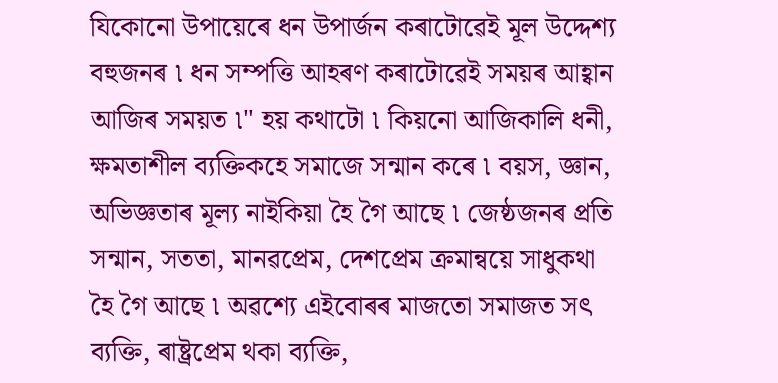যিকোনো উপায়েৰে ধন উপাৰ্জন কৰাটোৱেই মূল উদ্দেশ্য বহুজনৰ ৷ ধন সম্পত্তি আহৰণ কৰাটোৱেই সময়ৰ আহ্বান আজিৰ সময়ত ৷" হয় কথাটো ৷ কিয়নো আজিকালি ধনী, ক্ষমতাশীল ব্যক্তিকহে সমাজে সন্মান কৰে ৷ বয়স, জ্ঞান, অভিজ্ঞতাৰ মূল্য নাইকিয়া হৈ গৈ আছে ৷ জেষ্ঠজনৰ প্ৰতি  সন্মান, সততা, মানৱপ্ৰেম, দেশপ্ৰেম ক্ৰমান্বয়ে সাধুকথা হৈ গৈ আছে ৷ অৱশ্যে এইবোৰৰ মাজতো সমাজত সৎ ব্যক্তি, ৰাষ্ট্ৰপ্ৰেম থকা ব্যক্তি,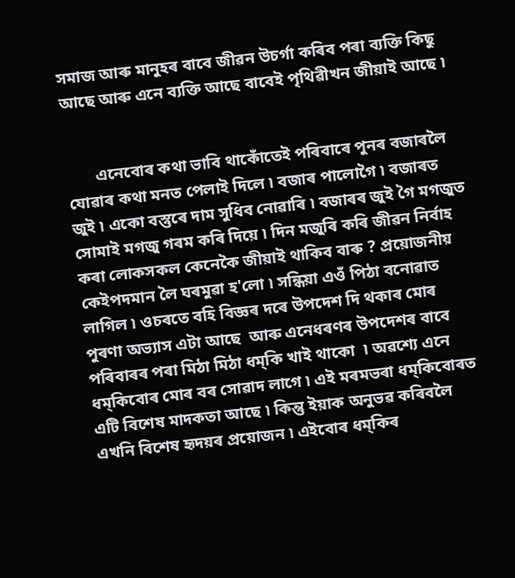সমাজ আৰু মানুহৰ বাবে জীৱন উচৰ্গা কৰিব পৰা ব্যক্তি কিছু আছে আৰু এনে ব্যক্তি আছে বাবেই পৃথিৱীখন জীয়াই আছে ৷


       এনেবোৰ কথা ভাবি থাকোঁতেই পৰিবাৰে পুনৰ বজাৰলৈ যোৱাৰ কথা মনত পেলাই দিলে ৷ বজাৰ পালোগৈ ৷ বজাৰত জুই ৷ একো বস্তুৰে দাম সুধিব নোৱাৰি ৷ বজাৰৰ জুই গৈ মগজুত সোমাই মগজু গৰম কৰি দিয়ে ৷ দিন মজুৰি কৰি জীৱন নিৰ্বাহ কৰা লোকসকল কেনেকৈ জীয়াই থাকিব বাৰু ? প্ৰয়োজনীয় কেইপদমান লৈ ঘৰমুৱা হ'লো ৷ সন্ধিয়া এওঁ পিঠা বনোৱাত লাগিল ৷ ওচৰতে বহি বিজ্ঞৰ দৰে উপদেশ দি থকাৰ মোৰ পুৰণা অভ্যাস এটা আছে  আৰু এনেধৰণৰ উপদেশৰ বাবে পৰিবাৰৰ পৰা মিঠা মিঠা ধম্‌কি খাই থাকো  ৷ অৱশ্যে এনে ধম্‌কিবোৰ মোৰ বৰ সোৱাদ লাগে ৷ এই মৰমভৰা ধম্‌কিবোৰত এটি বিশেষ মাদকতা আছে ৷ কিন্তু ইয়াক অনুভৱ কৰিবলৈ এখনি বিশেষ হৃদয়ৰ প্ৰয়োজন ৷ এইবোৰ ধম্‌কিৰ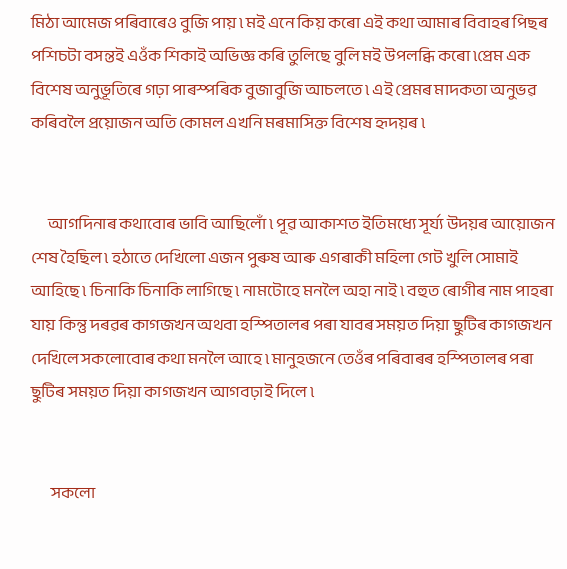মিঠা আমেজ পৰিবাৰেও বুজি পায় ৷ মই এনে কিয় কৰো এই কথা আমাৰ বিবাহৰ পিছৰ পশিচটা বসন্তই এওঁক শিকাই অভিজ্ঞ কৰি তুলিছে বুলি মই উপলব্ধি কৰো ৷প্ৰেম এক বিশেষ অনুভূতিৰে গঢ়া পাৰস্পৰিক বুজাবুজি আচলতে ৷ এই প্ৰেমৰ মাদকতা অনুভৱ কৰিবলৈ প্ৰয়োজন অতি কোমল এখনি মৰমাসিক্ত বিশেষ হৃদয়ৰ ৷


      আগদিনাৰ কথাবোৰ ভাবি আছিলোঁ ৷ পূৱ আকাশত ইতিমধ্যে সূৰ্য্য উদয়ৰ আয়োজন শেষ হৈছিল ৷ হঠাতে দেখিলো এজন পুৰুষ আৰু এগৰাকী মহিলা গেট খুলি সোমাই আহিছে ৷ চিনাকি চিনাকি লাগিছে ৷ নামটোহে মনলৈ অহা নাই ৷ বহুত ৰোগীৰ নাম পাহৰা যায় কিন্তু দৰৱৰ কাগজখন অথবা হস্পিতালৰ পৰা যাবৰ সময়ত দিয়া ছুটিৰ কাগজখন দেখিলে সকলোবোৰ কথা মনলৈ আহে ৷ মানুহজনে তেওঁৰ পৰিবাৰৰ হস্পিতালৰ পৰা ছুটিৰ সময়ত দিয়া কাগজখন আগবঢ়াই দিলে ৷


       সকলো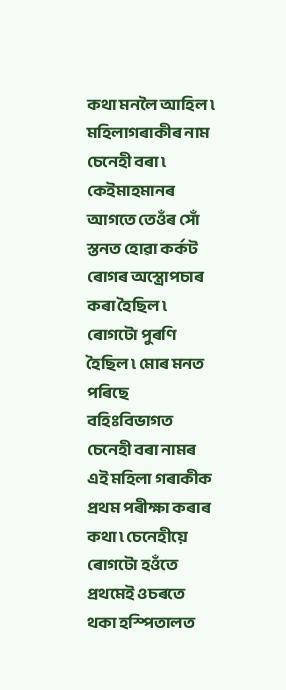কথা মনলৈ আহিল ৷ মহিলাগৰাকীৰ নাম চেনেহী বৰা ৷ কেইমাহমানৰ আগতে তেওঁৰ সোঁ স্তনত হোৱা কৰ্কট ৰোগৰ অস্ত্ৰোপচাৰ কৰা হৈছিল ৷ ৰোগটো পুৰণি হৈছিল ৷ মোৰ মনত পৰিছে বহিঃবিভাগত চেনেহী বৰা নামৰ এই মহিলা গৰাকীক প্ৰথম পৰীক্ষা কৰাৰ কথা ৷ চেনেহীয়ে ৰোগটো হওঁতে প্ৰথমেই ওচৰতে থকা হস্পিতালত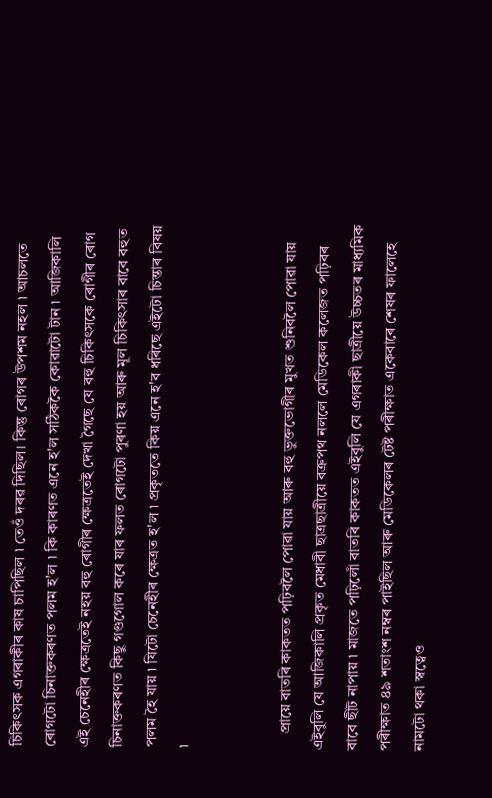চিকিৎসক এগৰাকীৰ কাষ চাপিছিল ৷ তেওঁ দৰৱ দিছিল। কিন্তু ৰোগৰ উপশম নহল ৷ আচলতে ৰোগটো চিনাক্তকৰণত পলম হ'ল ৷ কি কাৰণত এনে হ'ল সঠিককৈ কোৱাটো টান ৷ আজিকালি এই চেনেহীৰ ক্ষেত্ৰতেই নহয় বহু ৰোগীৰ ক্ষেত্ৰতেই দেখা গৈছে যে বহু চিকিৎসকে ৰোগীৰ ৰোগ চিনাক্তকৰণত কিছু গণ্ডগোল কৰে যাৰ ফলত ৰোগটো পুৰণা হয় আৰু মূল চিকিৎসাৰ বাবে বহুত পলম হৈ যায় ৷ যিটো চেনেহীৰ ক্ষেত্ৰত হ'ল ৷ প্ৰকৃততে কিয় এনে হ'ব ধৰিছে এইটো চিন্তাৰ বিষয় ৷


    প্ৰায়ে বাতৰি কাকতত পঢ়িবলৈ পোৱা যায় আৰু বহু ভুক্তভোগীৰ মুখত শুনিবলৈ পোৱা যায় এইবুলি যে আজিকালি প্ৰকৃত মেধাবী ছাত্ৰছাত্ৰীয়ে বক্ৰপথ নললে মেডিকেল কলেজত পঢ়িবৰ বাবে ছীট নাপায় ৷ মাজতে পঢ়িলোঁ বাতৰি কাকতত এইবুলি যে এগৰাকী ছাত্ৰীয়ে উচ্চতৰ মাধ্যমিক পৰীক্ষাত ৪৯ শতাংশ নম্বৰ পাইছিল আৰু মেডিকেলৰ টেষ্ট পৰীক্ষাত একেবাৰে শেষৰ ফালেহে নামটো থকা স্বত্বেও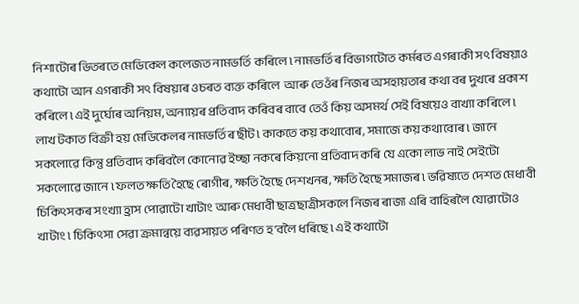নিশাটোৰ ভিতৰতে মেডিকেল কলেজত নামভৰ্তি কৰিলে ৷ নামভৰ্তিৰ বিভাগটোত কৰ্মৰত এগৰাকী সৎ বিষয়াও কথাটো আন এগৰাকী সৎ বিষয়াৰ ওচৰত ব্যক্ত কৰিলে  আৰু তেওঁৰ নিজৰ অসহায়তাৰ কথা বৰ দুখৰে প্ৰকাশ কৰিলে ৷ এই দুৰ্ঘোৰ অনিয়ম, অন্যায়ৰ প্ৰতিবাদ কৰিবৰ বাবে তেওঁ কিয় অসমৰ্থ সেই বিষয়েও বাখ্যা কৰিলে ৷ লাখ টকাত বিক্ৰী হয় মেডিকেলৰ নামভৰ্তিৰ ছীট ৷ কাকতে কয় কথাবোৰ, সমাজে কয় কথাবোৰ ৷ জানে সকলোৱে কিন্তু প্ৰতিবাদ কৰিবলৈ কোনোৱ ইচ্ছা নকৰে কিয়নো প্ৰতিবাদ কৰি যে একো লাভ নাই সেইটো সকলোৱে জানে ৷ ফলত ক্ষতি হৈছে ৰোগীৰ, ক্ষতি হৈছে দেশখনৰ, ক্ষতি হৈছে সমাজৰ ৷ ভৱিষ্যতে দেশত মেধাবী চিকিৎসকৰ সংখ্যা হ্ৰাস পোৱাটো খাটাং আৰু মেধাবী ছাত্ৰছাত্ৰীসকলে নিজৰ ৰাজ্য এৰি বাহিৰলৈ যোৱাটোও খাটাং ৷ চিকিৎসা সেৱা ক্ৰমান্বয়ে ব্যৱসায়ত পৰিণত হ'বলৈ ধৰিছে ৷ এই কথাটো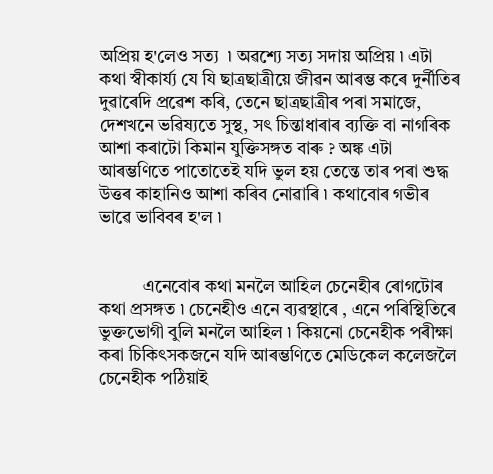অপ্ৰিয় হ'লেও সত্য  ৷ অৱশ্যে সত্য সদায় অপ্ৰিয় ৷ এটা কথা স্বীকাৰ্য্য যে যি ছাত্ৰছাত্ৰীয়ে জীৱন আৰম্ভ কৰে দুৰ্নীতিৰ দুৱাৰেদি প্ৰৱেশ কৰি, তেনে ছাত্ৰছাত্ৰীৰ পৰা সমাজে, দেশখনে ভৱিষ্যতে সুস্থ, সৎ চিন্তাধাৰাৰ ব্যক্তি বা নাগৰিক আশা কৰাটো কিমান যুক্তিসঙ্গত বাৰু ? অঙ্ক এটা আৰম্ভণিতে পাতোতেই যদি ভুল হয় তেন্তে তাৰ পৰা শুদ্ধ উত্তৰ কাহানিও আশা কৰিব নোৱাৰি ৷ কথাবোৰ গভীৰ ভাৱে ভাবিবৰ হ'ল ৷


          এনেবোৰ কথা মনলৈ আহিল চেনেহীৰ ৰোগটোৰ কথা প্ৰসঙ্গত ৷ চেনেহীও এনে ব্যৱস্থাৰে , এনে পৰিস্থিতিৰে ভুক্তভোগী বুলি মনলৈ আহিল ৷ কিয়নো চেনেহীক পৰীক্ষা কৰা চিকিৎসকজনে যদি আৰম্ভণিতে মেডিকেল কলেজলৈ চেনেহীক পঠিয়াই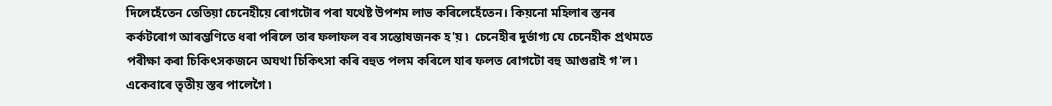দিলেহেঁতেন তেতিয়া চেনেহীয়ে ৰোগটোৰ পৰা যথেষ্ট উপশম লাভ কৰিলেহেঁতেন। কিয়নো মহিলাৰ স্তনৰ কৰ্কটৰোগ আৰম্ভণিতে ধৰা পৰিলে তাৰ ফলাফল বৰ সন্তোষজনক হ'য় ৷  চেনেহীৰ দুৰ্ভাগ্য যে চেনেহীক প্ৰথমতে পৰীক্ষা কৰা চিকিৎসকজনে অযথা চিকিৎসা কৰি বহুত পলম কৰিলে যাৰ ফলত ৰোগটো বহু আগুৱাই গ'ল ৷ একেবাৰে তৃতীয় স্তৰ পালেগৈ ৷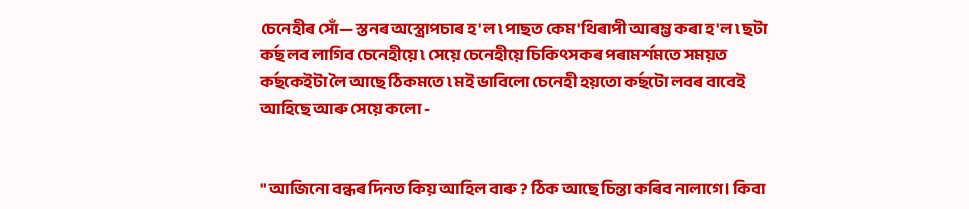চেনেহীৰ সোঁ— স্তনৰ অস্ত্ৰোপচাৰ হ'ল ৷ পাছত কেম'থিৰাপী আৰম্ভ কৰা হ'ল ৷ ছটা কৰ্ছ লব লাগিব চেনেহীয়ে ৷ সেয়ে চেনেহীয়ে চিকিৎসকৰ পৰামৰ্শমতে সময়ত কৰ্ছকেইটা লৈ আছে ঠিকমতে ৷ মই ভাবিলো চেনেহী হয়তো কৰ্ছটো লবৰ বাবেই আহিছে আৰু সেয়ে কলো -


" আজিনো বন্ধৰ দিনত কিয় আহিল বাৰু ? ঠিক আছে চিন্তা কৰিব নালাগে। কিবা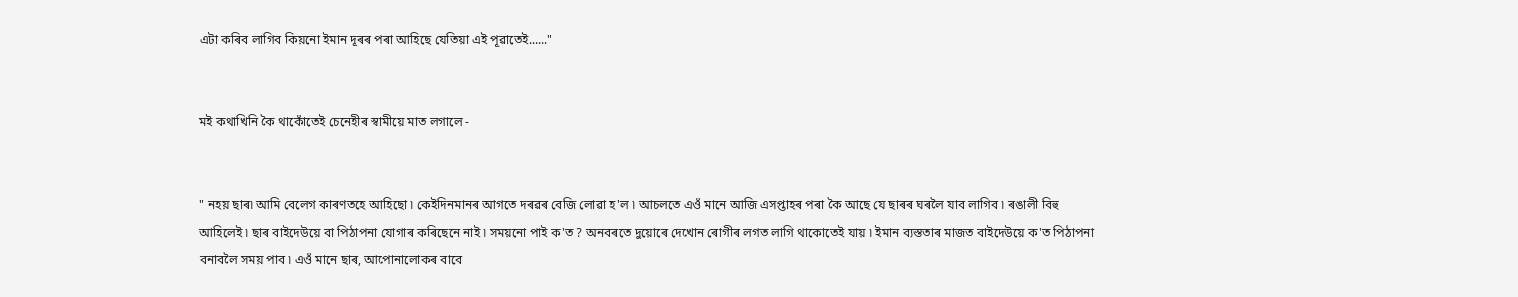এটা কৰিব লাগিব কিয়নো ইমান দূৰৰ পৰা আহিছে যেতিয়া এই পূৱাতেই......"


মই কথাখিনি কৈ থাকোঁতেই চেনেহীৰ স্বামীয়ে মাত লগালে -


" নহয় ছাৰ৷ আমি বেলেগ কাৰণতহে আহিছো ৷ কেইদিনমানৰ আগতে দৰৱৰ বেজি লোৱা হ'ল ৷ আচলতে এওঁ মানে আজি এসপ্তাহৰ পৰা কৈ আছে যে ছাৰৰ ঘৰলৈ যাব লাগিব ৷ ৰঙালী বিহু আহিলেই ৷ ছাৰ বাইদেউয়ে বা পিঠাপনা যোগাৰ কৰিছেনে নাই ৷ সময়নো পাই ক'ত ? অনবৰতে দুয়োৰে দেখোন ৰোগীৰ লগত লাগি থাকোতেই যায় ৷ ইমান ব্যস্ততাৰ মাজত বাইদেউয়ে ক'ত পিঠাপনা বনাবলৈ সময় পাব ৷ এওঁ মানে ছাৰ, আপোনালোকৰ বাবে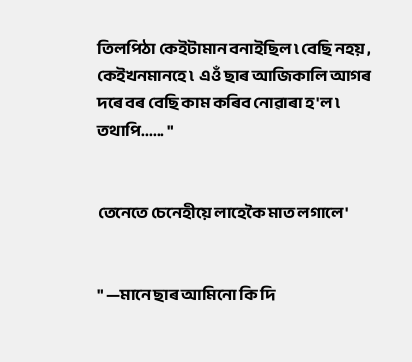তিলপিঠা কেইটামান বনাইছিল ৷ বেছি নহয় , কেইখনমানহে ৷  এওঁ ছাৰ আজিকালি আগৰ দৰে বৰ বেছি কাম কৰিব নোৱাৰা হ'ল ৷ তথাপি...... "


তেনেতে চেনেহীয়ে লাহেকৈ মাত লগালে'


" —মানে ছাৰ আমিনো কি দি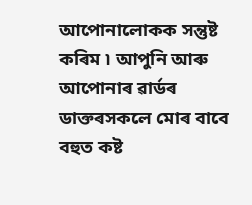আপোনালোকক সন্তুষ্ট কৰিম ৷ আপুনি আৰু আপোনাৰ ৱাৰ্ডৰ ডাক্তৰসকলে মোৰ বাবে বহুত কষ্ট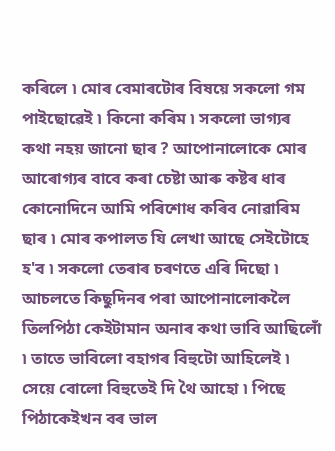কৰিলে ৷ মোৰ বেমাৰটোৰ বিষয়ে সকলো গম পাইছোৱেই ৷ কিনো কৰিম ৷ সকলো ভাগ্যৰ কথা নহয় জানো ছাৰ ? আপোনালোকে মোৰ আৰোগ্যৰ বাবে কৰা চেষ্টা আৰু কষ্টৰ ধাৰ কোনোদিনে আমি পৰিশোধ কৰিব নোৱাৰিম ছাৰ ৷ মোৰ কপালত যি লেখা আছে সেইটোহে হ'ব ৷ সকলো তেৰাৰ চৰণতে এৰি দিছো ৷ আচলতে কিছুদিনৰ পৰা আপোনালোকলৈ তিলপিঠা কেইটামান অনাৰ কথা ভাবি আছিলোঁ ৷ তাতে ভাবিলো বহাগৰ বিহুটো আহিলেই ৷ সেয়ে বোলো বিহুতেই দি থৈ আহো ৷ পিছে পিঠাকেইখন বৰ ভাল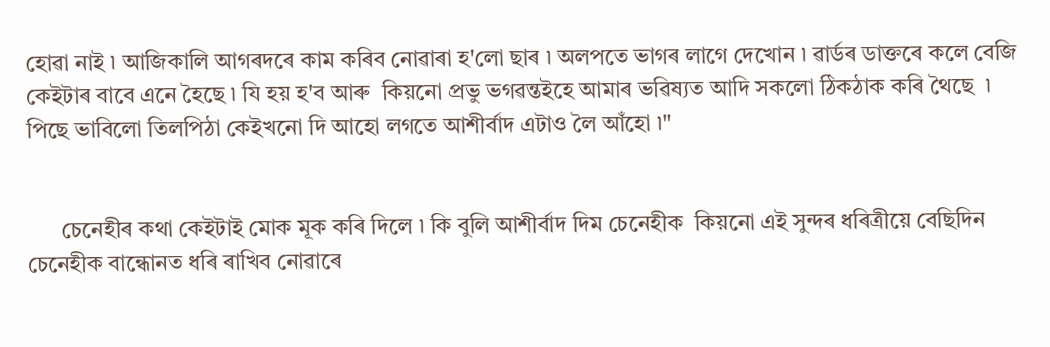হোৱা নাই ৷ আজিকালি আগৰদৰে কাম কৰিব নোৱাৰা হ'লো ছাৰ ৷ অলপতে ভাগৰ লাগে দেখোন ৷ ৱাৰ্ডৰ ডাক্তৰে কলে বেজি কেইটাৰ বাবে এনে হৈছে ৷ যি হয় হ'ব আৰু  কিয়নো প্ৰভু ভগৱন্তইহে আমাৰ ভৱিষ্যত আদি সকলো ঠিকঠাক কৰি থৈছে  ৷ পিছে ভাবিলো তিলপিঠা কেইখনো দি আহো লগতে আশীৰ্বাদ এটাও লৈ আঁহো ৷"


      চেনেহীৰ কথা কেইটাই মোক মূক কৰি দিলে ৷ কি বুলি আশীৰ্বাদ দিম চেনেহীক  কিয়নো এই সুন্দৰ ধৰিত্ৰীয়ে বেছিদিন চেনেহীক বান্ধোনত ধৰি ৰাখিব নোৱাৰে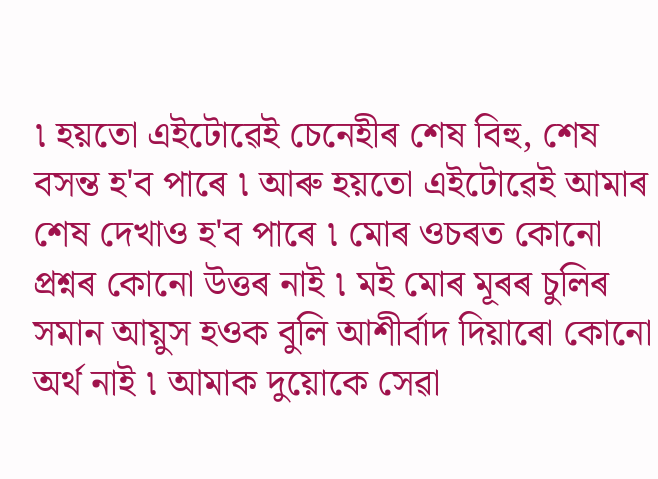৷ হয়তো এইটোৱেই চেনেহীৰ শেষ বিহু, শেষ বসন্ত হ'ব পাৰে ৷ আৰু হয়তো এইটোৱেই আমাৰ শেষ দেখাও হ'ব পাৰে ৷ মোৰ ওচৰত কোনো প্ৰশ্নৰ কোনো উত্তৰ নাই ৷ মই মোৰ মূৰৰ চুলিৰ সমান আয়ুস হওক বুলি আশীৰ্বাদ দিয়াৰো কোনো অৰ্থ নাই ৷ আমাক দুয়োকে সেৱা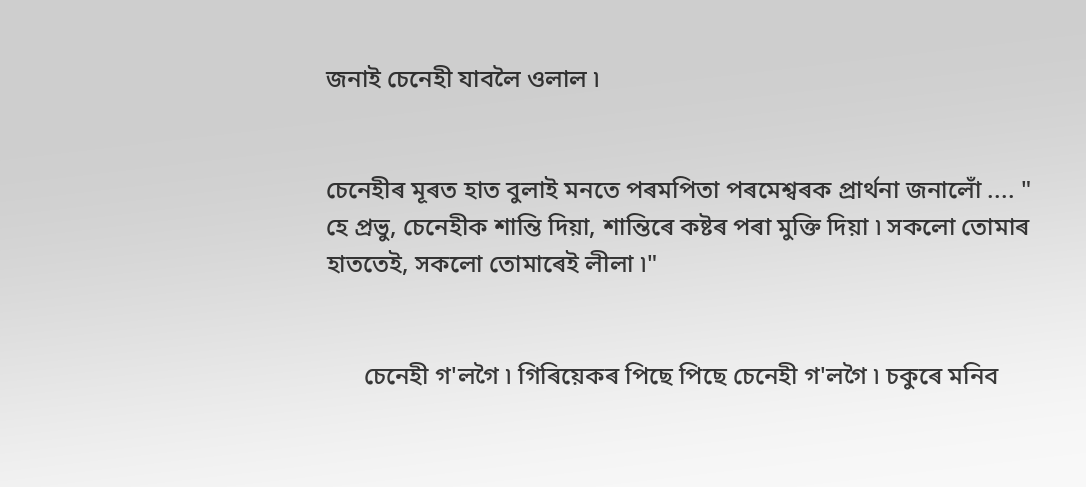জনাই চেনেহী যাবলৈ ওলাল ৷


চেনেহীৰ মূৰত হাত বুলাই মনতে পৰমপিতা পৰমেশ্বৰক প্ৰাৰ্থনা জনালোঁ .... " হে প্ৰভু, চেনেহীক শান্তি দিয়া, শান্তিৰে কষ্টৰ পৰা মুক্তি দিয়া ৷ সকলো তোমাৰ হাততেই, সকলো তোমাৰেই লীলা ৷"


      চেনেহী গ'লগৈ ৷ গিৰিয়েকৰ পিছে পিছে চেনেহী গ'লগৈ ৷ চকুৰে মনিব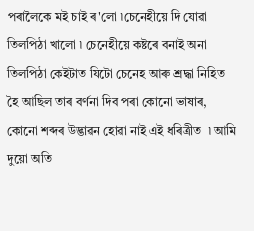পৰালৈকে মই চাই ৰ'লো ৷চেনেহীয়ে দি যোৱা তিলপিঠা খালো ৷ চেনেহীয়ে কষ্টৰে বনাই অনা তিলপিঠা কেইটাত যিটো চেনেহ আৰু শ্ৰদ্ধা নিহিত হৈ আছিল তাৰ বৰ্ণনা দিব পৰা কোনো ভাষাৰ, কোনো শব্দৰ উদ্ভাৱন হোৱা নাই এই ধৰিত্ৰীত  ৷ আমি দুয়ো অতি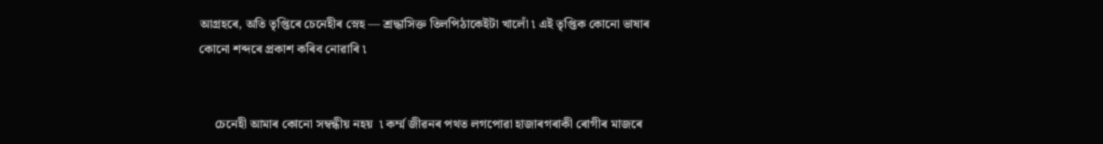আগ্ৰহৰে, অতি তৃপ্তিৰে চেনেহীৰ স্নেহ — শ্ৰদ্ধাসিক্ত তিলপিঠাকেইটা খালোঁ ৷ এই তৃপ্তিক কোনো ভাষাৰ কোনো শব্দৰে প্ৰকাশ কৰিব নোৱাৰি ৷


     চেনেহী আমাৰ কোনো সম্বন্ধীয় নহয়  ৷ কৰ্ম্ম জীৱনৰ পথত লগপোৱা হাজাৰগৰাকী ৰোগীৰ মাজৰে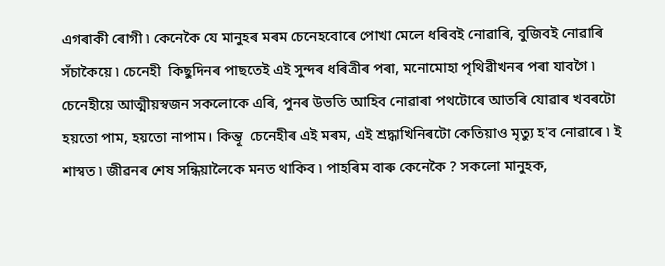এগৰাকী ৰোগী ৷ কেনেকৈ যে মানুহৰ মৰম চেনেহবোৰে পোখা মেলে ধৰিবই নোৱাৰি, বুজিবই নোৱাৰি সঁচাকৈয়ে ৷ চেনেহী  কিছুদিনৰ পাছতেই এই সুন্দৰ ধৰিত্ৰীৰ পৰা, মনোমোহা পৃথিৱীখনৰ পৰা যাবগৈ ৷ চেনেহীয়ে আত্মীয়স্বজন সকলোকে এৰি, পুনৰ উভতি আহিব নোৱাৰা পথটোৰে আতৰি যোৱাৰ খবৰটো হয়তো পাম, হয়তো নাপাম। কিন্তূ  চেনেহীৰ এই মৰম, এই শ্ৰদ্ধাখিনিৰটো কেতিয়াও মৃত্যু হ'ব নোৱাৰে ৷ ই শাস্বত ৷ জীৱনৰ শেষ সন্ধিয়ালৈকে মনত থাকিব ৷ পাহৰিম বাৰু কেনেকৈ ? সকলো মানুহক,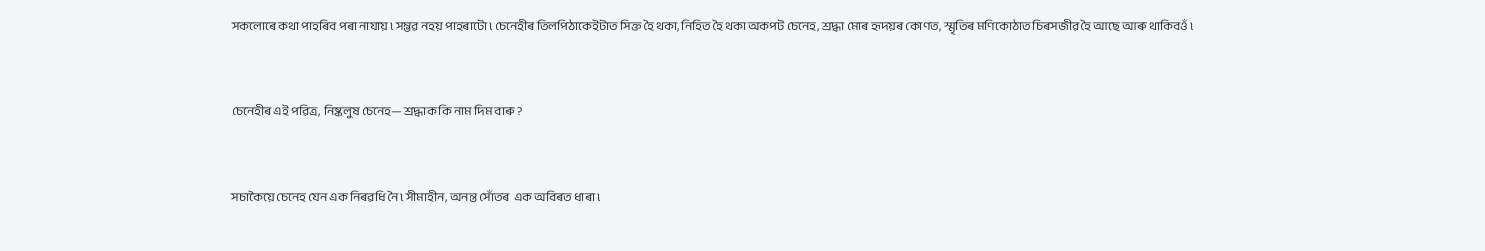সকলোৰে কথা পাহৰিব পৰা নাযায় ৷ সম্ভৱ নহয় পাহৰাটো ৷ চেনেহীৰ তিলপিঠাকেইটাত সিক্ত হৈ থকা, নিহিত হৈ থকা অকপট চেনেহ, শ্ৰদ্ধা মোৰ হৃদয়ৰ কোণত, স্মৃতিৰ মণিকোঠাত চিৰসজীৱ হৈ আছে আৰু থাকিবওঁ ৷


চেনেহীৰ এই পৱিত্ৰ, নিষ্কলুষ চেনেহ— শ্ৰদ্ধাক কি নাম দিম বাৰু ?


সচাকৈয়ে চেনেহ যেন এক নিৰৱধি নৈ ৷ সীমাহীন, অনন্ত সোঁতৰ  এক অবিৰত ধাৰা ৷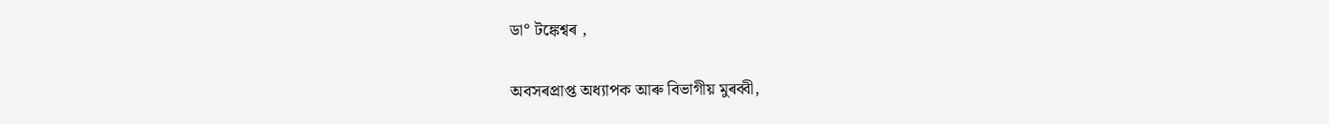ডা° টঙ্কেশ্বৰ ,

অবসৰপ্ৰাপ্ত অধ্যাপক আৰু বিভাগীয় মুৰব্বী,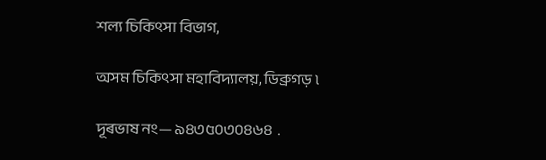শল্য চিকিৎসা বিভাগ,

অসম চিকিৎসা মহাবিদ্যালয়, ডিব্ৰুগড় ৷

দূৰভাষ নং— ৯৪৩৫০৩০৪৬৪  .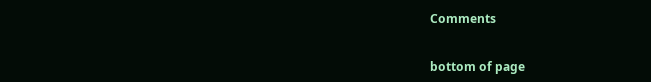Comments


bottom of page